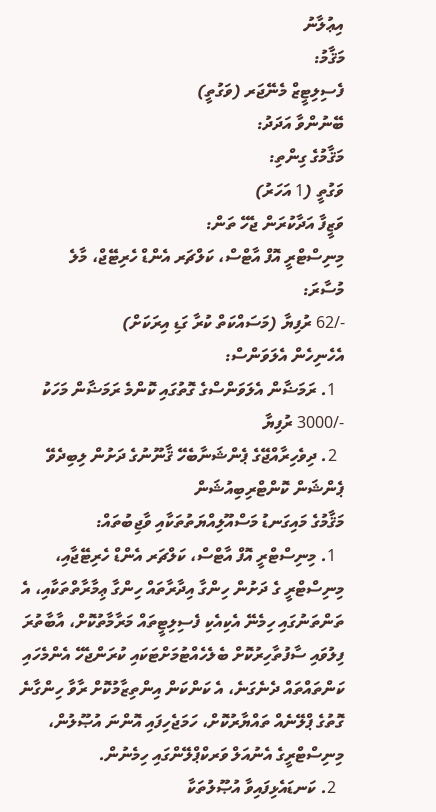އިޢުލާނު
މަޤާމު:
ފެސިލިޓީޒް މެނޭޖަރ (ވަގުތީ)
ބޭނުންވާ އަދަދު:
މަޤާމުގެ ގިންތި:
ވަގުތީ (1 އަހަރު)
ވަޒީފާ އަދާކުރަން ޖެހޭ ތަން:
މިނިސްޓްރީ އޮފް އާޓްސް، ކަލްޗަރ އެންޑް ހެރިޓޭޖް، މާލެ
މުސާރަ:
-/62 ރުފިޔާ (މަސައްކަތް ކުރާ ގަޑި އިރަކަށް)
އެހެނިހެން އެލަވަންސް:
  1. ރަމަޟާން އެލަވަންސްގެ ގޮތުގައި ކޮންމެ ރަމަޟާން މަހަކު -/3000 ރުފިޔާ
  2. ދިވެހިރާއްޖޭގެ ޕެންޝަނާބެހޭ ޤާނޫނުގެ ދަށުން ލިބިދެވޭ ޕެންޝަން ކޮންޓްރިބިއުޝަން
މަޤާމުގެ މައިގަނޑު މަސްއޫލިއްޔަތުތަކާއި ވާޖިބުތައް:
  1. މިނިސްޓްރީ އޮފް އާޓްސް، ކަލްޗަރ އެންޑް ހެރިޓޭޖާއި، މިނިސްޓްރީ ގެ ދަށުން ހިންގާ އިދާރާތައް ހިންގާ ޢިމާރާތްތަކާއި، އެ ތަންތަނުގައި ހިމެނޭ އެކިއެކި ފެސިލިޓީތައް މަރާމާތުކޮށް، އާބާތުރަ ފިލުވައި ސާފުތާހިރުކޮށް ބެލެހެއްޓުމަށްޓަކައި ކުރަންޖެހޭ އެންމެހައި ކަންތައްތައް ދެނެގަނެ، އެ ކަންކަން އިންތިޒާމުކޮށް ރާވާ ހިންގާނެ ގޮތުގެ ޕްލޭނެއް ތައްޔާރުކޮށް، ހަމަޖެހިފައި އޮންނަ އުޞޫލުން، މިނިސްޓްރީގެ އެނުއަލް ވަރކްޕްލޭންގައި ހިމެނުން.
  2. ކަނޑައެޅިފައިވާ އުޞޫލުތަކާ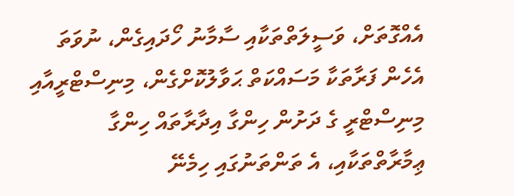އެއްގޮތަށް، ވަސީލަތްތަކާއި ސާމާނު ހޯދައިގެން، ނުވަތަ އެހެން ފަރާތަކާ މަސައްކަތް ޙަވާލުކޮށްގެން، މިނިސްޓްރީއާއި މިނިސްޓްރީ ގެ ދަށުން ހިންގާ އިދާރާތައް ހިންގާ ޢިމާރާތްތަކާއި، އެ ތަންތަނުގައި ހިމެނޭ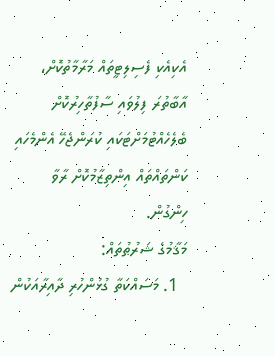އެކިއެކި ފެސިލިޓީތައް މަރާމާތުކޮށް، އާބާތުރަ ފިލުވައި ސާފުތާހިރުކޮށް ބެލެހެއްޓުމަށްޓަކައި ކުރަންޖެހޭ އެންމެހައި ކަންތައްތައް އިންތިޒާމުކޮށް ރާވާ ހިންގުން.
މަޤާމުގެ ޝަރުޠުތައް:
  1. މަސައްކަތާ ގުޅުންހުރި ދާއިރާއަކުން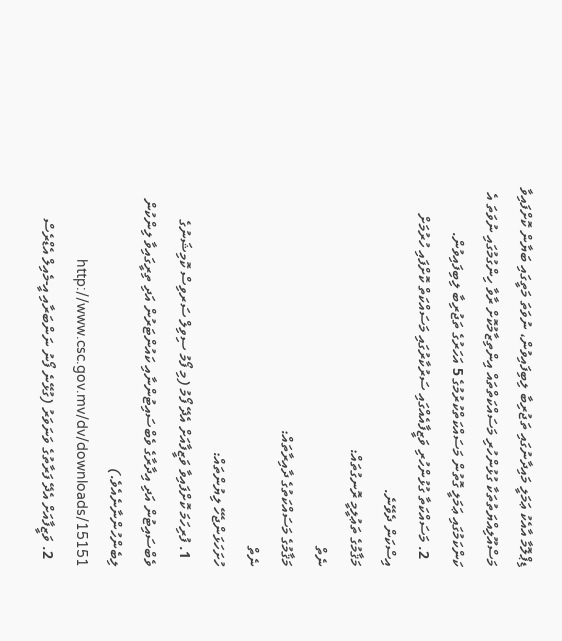ޑިޕްލޮމާ އާއެކު ޢަމަލީ މައިދާނުގައި ތަޖުރިބާ ލިބިފައިވުން، ނުވަތަ މަތީގައި ބަޔާން ކޮށްފައިވާ މަސްއޫލިއްޔަތުތަކާ ގުޅުންހުރި މަސައްކަތްތައް އިންތިޒާމުކޮށް ރާވާ ހިންގުމުގައި ނުވަތަ އެ ކަންކަމުގައި ޢަމަލީ ގޮތުން މަސައްކަތްކުރުމުގެ 5 އަހަރުގެ ތަޖުރިބާ ލިބިފައިވުން.
  2. މަސައްކަތާ ގުޅުންހުރި ވަޒީފާއެއްގައި ސަރުކާރުގައި މަސައްކަތް ކޮށްފައި ހުރުމަށް އިސްކަން ދެވޭނެ.
މަޤާމުގެ ތަޢުލީމީ ރޮނގުތައް:
ނެތް
މަޤާމުގެ މަސައްކަތުގެ ދާއިރާތައް:
ނެތް
ހުށަހަޅަންޖެހޭ ލިޔުންތައް:
  1. ފުރިހަމަ ކޮށްފައިވާ ވަޒީފާއަށް އެދޭ ފޯމު (މި ފޯމު ސިވިލް ސަރވިސް ކޮމިޝަނުގެ ވެބްސައިޓުން އަދި އިދާރާގެ ވެބްސައިޓުންނާއި ކައުންޓަރުން އަދި ތިރީގައިވާ ލިންކުން ލިބެންހުންނާނެއެވެ.) http://www.csc.gov.mv/dv/downloads/15151
  2. ވަޒީފާއަށް އެދޭ ފަރާތުގެ ވަނަވަރު (ގުޅޭނެ ފޯނު ނަންބަރާއި އީ-މެއިލް އެޑްރެސް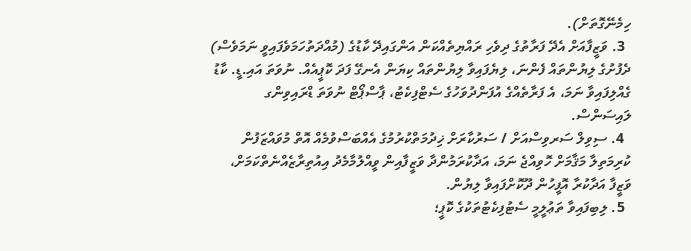ހިމެނޭގޮތަށް).
  3. ވަޒީފާއަށް އެދޭ ފަރާތުގެ ދިވެހި ރައްޔިތެއްކަން އަންގައިދޭ ކާޑުގެ (މުއްދަތުހަމަވެފައިވީ ނަމަވެސް) ދެފުށުގެ ލިޔުންތައް ފެންނަ، ލިޔެފައިވާ ލިޔުންތައް ކިޔަން އެނގޭ ފަދަ ކޮޕީއެއް. ނުވަތަ އައި.ޑީ. ކާޑު ގެއްލިފައިވާ ނަމަ، އެ ފަރާތެއްގެ އުފަންދުވަހުގެ ސެޓްފިކެޓު، ޕާސްޕޯޓް ނުވަތަ ޑްރައިވިންގ ލައިސަންސް.
  4. ސިވިލް ސަރވިސްއަށް / ސަރުކާރަށް ޚިދުމަތްކުރުމުގެ އެއްބަސްވުމެއް އޮތް މުވައްޒަފުން ކުރިމަތިލާ މަޤާމަށް ހޮވިއްޖެ ނަމަ، އަދާކުރަމުންދާ ވަޒީފާއިން ވީއްލުމާމެދު އިއުތިރާޒެއްނެތްކަމަށް، ވަޒީފާ އަދާކުރާ އޮފީހުން ދޫކޮށްފައިވާ ލިޔުން.
  5. ލިބިފައިވާ ތަޢުލީމީ ސެޓުފިކެޓުތަކުގެ ކޮޕީ؛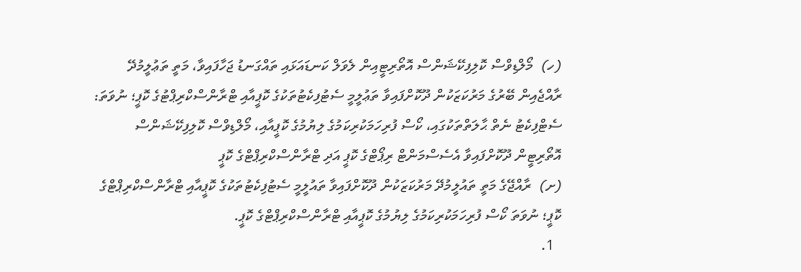(ހ)  މޯލްޑިވްސް ކޮލިފިކޭޝަންސް އޮތޯރިޓީއިން ލެވަލް ކަނޑައަޅައި ތައްގަނޑު ޖަހާފައިވާ، މަތީ ތަޢުލީމުދޭ ރާއްޖެއިން ބޭރުގެ މަރުކަޒަކުން ދޫކޮށްފައިވާ ތަޢުލީމީ ސެޓުފިކެޓުތަކުގެ ކޮޕީއާއި ޓްރާންސްކްރިޕްޓުގެ ކޮޕީ؛ ނުވަތަ: ސެޓްފިކެޓު ނެތް ޙާލަތްތަކުގައި، ކޯސް ފުރިހަމަކުރިކަމުގެ ލިޔުމުގެ ކޮޕީއާއި، މޯލްޑިވްސް ކޮލިފިކޭޝަންސް އޮތޯރިޓީން ދޫކޮށްފައިވާ އެސެސްމަންޓް ރިޕޯޓްގެ ކޮޕީ އަދި ޓްރާންސްކްރިޕްޓްގެ ކޮޕީ
(ށ)  ރާއްޖޭގެ މަތީ ތައުލީމުދޭ މަރުކަޒަކުން ދޫކޮށްފައިވާ ތައުލީމީ ސެޓުފިކެޓުތަކުގެ ކޮޕީއާއި ޓްރާންސްކްރިޕްޓްގެ ކޮޕީ؛ ނުވަތަ ކޯސް ފުރިހަމަކުރިކަމުގެ ލިޔުމުގެ ކޮޕީއާއި ޓްރާންސްކްރިޕްޓްގެ ކޮޕީ.
  1.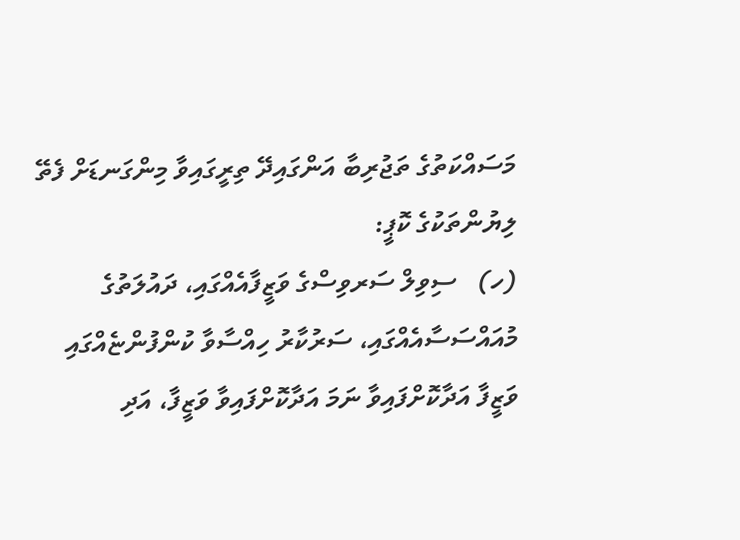މަސައްކަތުގެ ތަޖުރިބާ އަންގައިދޭ ތިރީގައިވާ މިންގަނޑަށް ފެތޭ ލިޔުންތަކުގެ ކޮޕީ:
(ހ)   ސިވިލް ސަރވިސްގެ ވަޒީފާއެއްގައި، ދައުލަތުގެ މުއައްސަސާއެއްގައި، ސަރުކާރު ހިއްސާވާ ކުންފުންޏެއްގައި ވަޒީފާ އަދާކޮށްފައިވާ ނަމަ އަދާކޮށްފައިވާ ވަޒީފާ، އަދި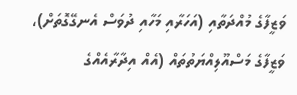ވަޒީފާގެ މުއްދަތާއި (އަހަރާއި މަހާއި ދުވަސް އެނގޭގޮތަށް)، ވަޒީފާގެ މަސްއޫލިއްޔަތުތައް (އެއް އިދާރާއެއްގެ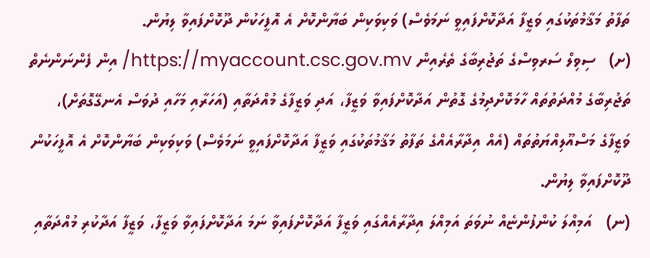ތަފާތު މަޤާމުތަކުގައި ވަޒީފާ އަދާކޮށްފައިވީ ނަމަވެސް) ވަކިވަކިން ބަޔާންކޮށް އެ އޮފީހަކުން ދޫކޮށްފައިވާ ލިޔުން.
(ށ)   ސިވިލް ސަރވިސްގެ ތަޖުރިބާގެ ތެރެއިން https://myaccount.csc.gov.mv/ އިން ފެންނަންނެތް ތަޖުރިބާގެ މުއްދަތުތައް ހާމަކޮށްދިމުގެ ގޮތުން އަދާކޮށްފައިވާ ވަޒީފާ، އަދި ވަޒީފާގެ މުއްދަތާއި (އަހަރާއި މަހާއި ދުވަސް އެނގޭގޮތަށް)، ވަޒީފާގެ މަސްއޫލިއްޔަތުތައް (އެއް އިދާރާއެއްގެ ތަފާތު މަޤާމުތަކުގައި ވަޒީފާ އަދާކޮށްފައިވީ ނަމަވެސް) ވަކިވަކިން ބަޔާންކޮށް އެ އޮފީހަކުން ދޫކޮށްފައިވާ ލިޔުން.
(ނ)   އަމިއްލަ ކުންފުންޏެއް ނުވަތަ އަމިއްލަ އިދާރާއެއްގައި ވަޒީފާ އަދާކޮށްފައިވާ ނަމަ އަދާކޮށްފައިވާ ވަޒީފާ، ވަޒީފާ އަދާކުރި މުއްދަތާއި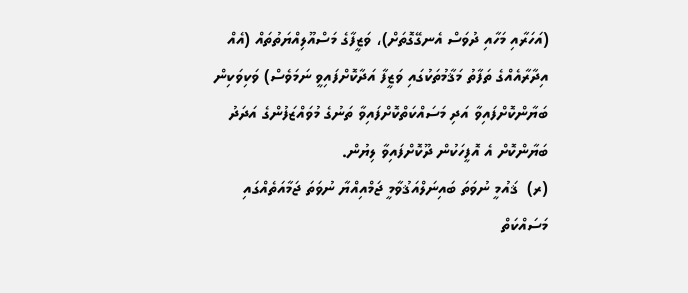(އަހަރާއި މަހާއި ދުވަސް އެނގޭގޮތަށް)، ވަޒީފާގެ މަސްއޫލިއްޔަތުތައް (އެއް އިދާރާއެއްގެ ތަފާތު މަޤާމުތަކުގައި ވަޒީފާ އަދާކޮށްފައިވީ ނަމަވެސް) ވަކިވަކިން ބަޔާންކޮށްފައިވާ އަދި މަސައްކަތްކޮށްފައިވާ ތަނުގެ މުވައްޒަފުންގެ އަދަދު ބަޔާންކޮށް އެ އޮފީހަކުން ދޫކޮށްފައިވާ ލިޔުން.
(ރ)  ޤައުމީ ނުވަތަ ބައިނަލްއަޤުވާމީ ޖަމްއިއްޔާ ނުވަތަ ޖަމާއަތެއްގައި މަސައްކަތް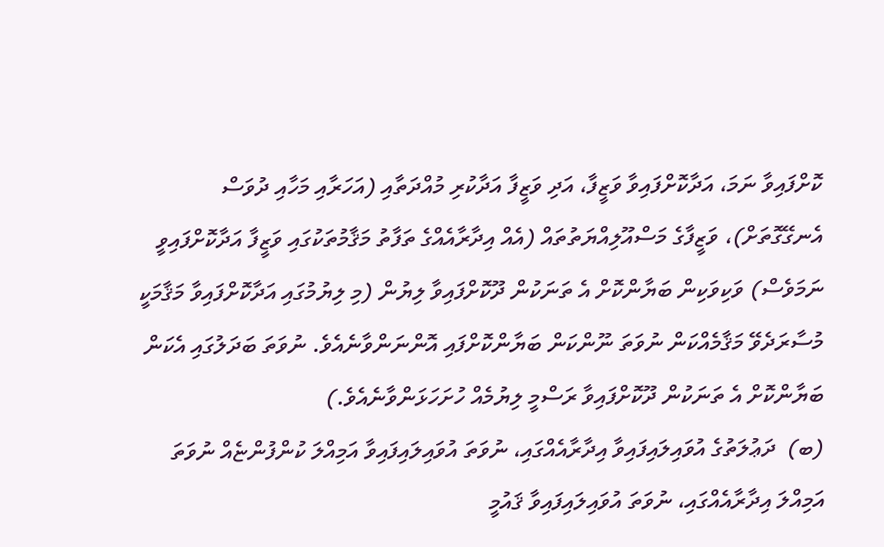ކޮށްފައިވާ ނަމަ، އަދާކޮށްފައިވާ ވަޒީފާ، އަދި ވަޒީފާ އަދާކުރި މުއްދަތާއި (އަހަރާއި މަހާއި ދުވަސް އެނގޭގޮތަށް)، ވަޒީފާގެ މަސްއޫލިއްޔަތުތައް (އެއް އިދާރާއެއްގެ ތަފާތު މަޤާމުތަކުގައި ވަޒީފާ އަދާކޮށްފައިވީ ނަމަވެސް) ވަކިވަކިން ބަޔާންކޮށް އެ ތަނަކުން ދޫކޮށްފައިވާ ލިޔުން (މި ލިޔުމުގައި އަދާކޮށްފައިވާ މަޤާމަކީ މުސާރަދެވޭ މަޤާމެއްކަން ނުވަތަ ނޫންކަން ބަޔާންކޮށްފައި އޮންނަންވާނެއެވެ. ނުވަތަ ބަދަލުގައި އެކަން ބަޔާންކޮށް އެ ތަނަކުން ދޫކޮށްފައިވާ ރަސްމީ ލިޔުމެއް ހުށަހަޅަންވާނެއެވެ.)
(ބ)  ދަޢުލަތުގެ އުވައިލައިފައިވާ އިދާރާއެއްގައި، ނުވަތަ އުވައިލައިފައިވާ އަމިއްލަ ކުންފުންޏެއް ނުވަތަ އަމިއްލަ އިދާރާއެއްގައި، ނުވަތަ އުވައިލައިފައިވާ ޤައުމީ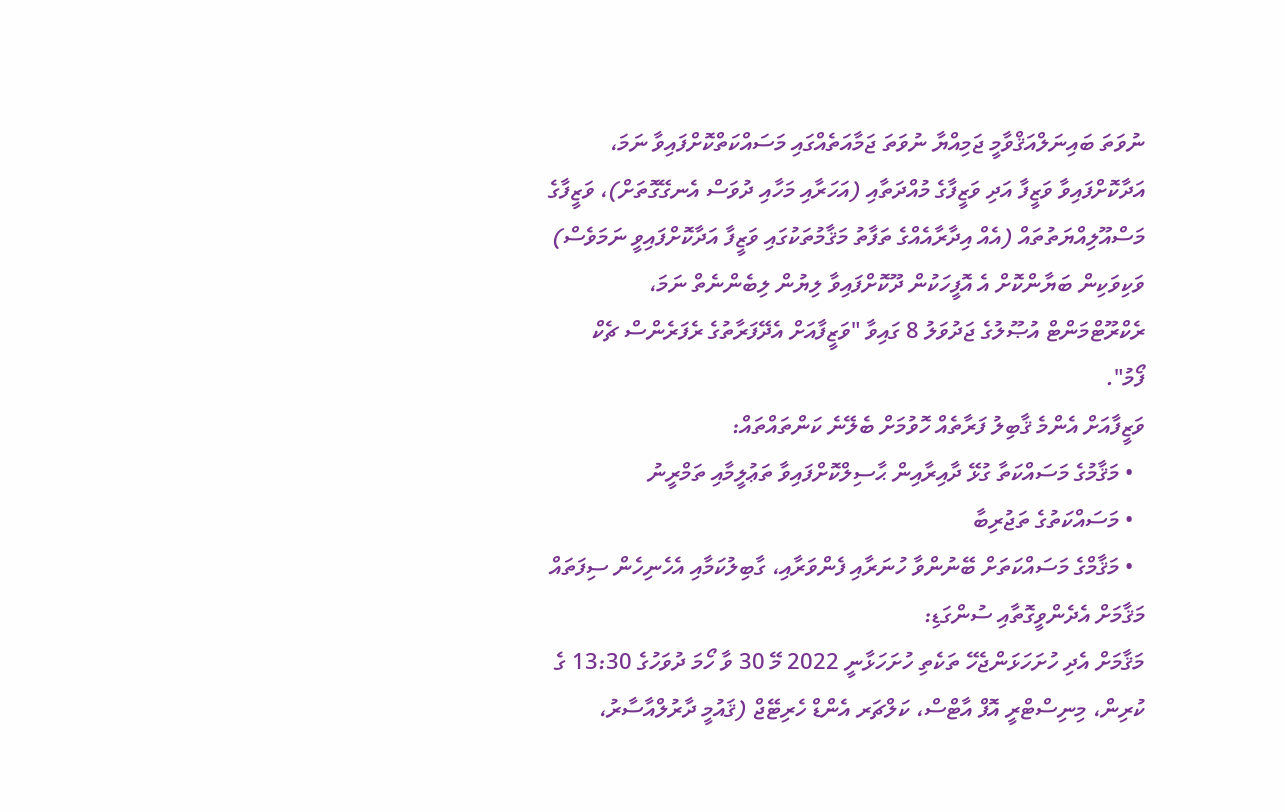ނުވަތަ ބައިނަލްއަޤްވާމީ ޖަމިއްޔާ ނުވަތަ ޖަމާއަތެއްގައި މަސައްކަތްކޮށްފައިވާ ނަމަ، އަދާކޮށްފައިވާ ވަޒީފާ އަދި ވަޒީފާގެ މުއްދަތާއި (އަހަރާއި މަހާއި ދުވަސް އެނގޭގޮތަށް)، ވަޒީފާގެ މަސްއޫލިއްޔަތުތައް (އެއް އިދާރާއެއްގެ ތަފާތު މަޤާމުތަކުގައި ވަޒީފާ އަދާކޮށްފައިވީ ނަމަވެސް) ވަކިވަކިން ބަޔާންކޮށް އެ އޮފީހަކުން ދޫކޮށްފައިވާ ލިޔުން ލިބެންނެތް ނަމަ، ރެކްރޫޓްމަންޓް އުޞޫލުގެ ޖަދުވަލު 8 ގައިވާ "ވަޒީފާއަށް އެދޭފަރާތުގެ ރެފަރެންސް ޗެކް ފޯމު".
ވަޒީފާއަށް އެންމެ ޤާބިލު ފަރާތެއް ހޮވުމަށް ބެލޭނެ ކަންތައްތައް:
  • މަޤާމުގެ މަސައްކަތާ ގުޅޭ ދާއިރާއިން ޙާސިލްކޮށްފައިވާ ތަޢުލީމާއި ތަމްރީނު
  • މަސައްކަތުގެ ތަޖުރިބާ
  • މަޤާމްގެ މަސައްކަތަށް ބޭނުންވާ ހުނަރާއި ފެންވަރާއި، ގާބިލުކަމާއި އެހެނިހެން ސިފަތައް
މަޤާމަށް އެދެންވީގޮތާއި ސުންގަޑި:
މަޤާމަށް އެދި ހުށަހަޅަންޖެހޭ ތަކެތި ހުށަހަޅާނީ 2022 މޭ 30 ވާ ހޯމަ ދުވަހުގެ 13:30 ގެ ކުރިން، މިނިސްޓްރީ އޮފް އާޓްސް، ކަލްޗަރ އެންޑް ހެރިޓޭޖް (ޤައުމީ ދާރުލްއާސާރު،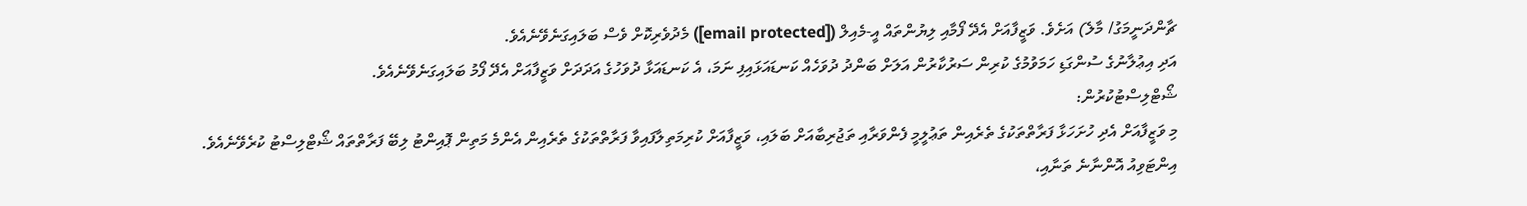ޗާންދަނީމަގު/ މާލެ) އަށެވެ. ވަޒީފާއަށް އެދޭ ފޯމާއި ލިޔުންތައް އީ-މެއިލް ([email protected]) މެދުވެރިކޮށް ވެސް ބަލައިގަނެވޭނެއެވެ.
އަދި އިޢުލާނުގެ ސުންގަޑި ހަމަވުމުގެ ކުރިން ސަރުކާރުން އަލަށް ބަންދު ދުވަހެއް ކަނޑައަޅައިފި ނަމަ، އެ ކަނޑައަޅާ ދުވަހުގެ އަދަދަށް ވަޒީފާއަށް އެދޭ ފޯމު ބަލައިގަނެވޭނެއެވެ.
ޝޯޓްލިސްޓުކުރުން:
މި ވަޒީފާއަށް އެދި ހުށަހަޅާ ފަރާތްތަކުގެ ތެރެއިން ތަޢުލީމީ ފެންވަރާއި ތަޖުރިބާއަށް ބަލައި، ވަޒީފާއަށް ކުރިމަތިލާފައިވާ ފަރާތްތަކުގެ ތެރެއިން އެންމެ މަތިން ޕޮއިންޓު ލިބޭ ފަރާތްތައް ޝޯޓްލިސްޓު ކުރެވޭނެއެވެ.
އިންޓަވިއު އޮންނާނެ ތަނާއި،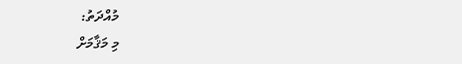މުއްދަތު:
މި މަޤާމަށް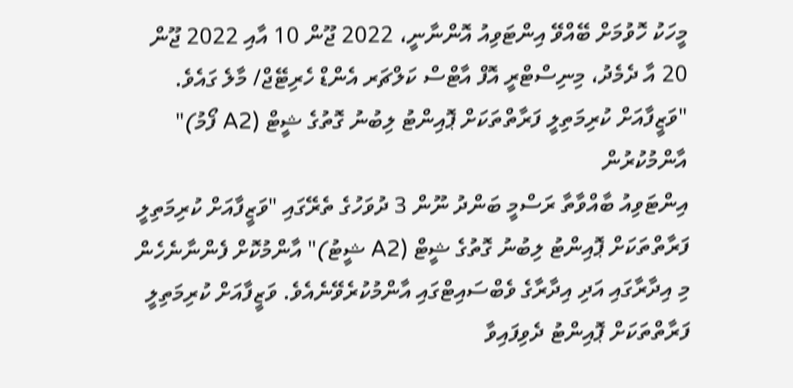މީހަކު ހޮވުމަށް ބޭއްވޭ އިންޓަވިއު އޮންނާނީ، 2022 ޖޫން 10 އާއި 2022 ޖޫން 20 އާ ދެމެދު، މިނިސްޓްރީ އޮފް އާޓްސް ކަލްޗަރ އެންޑް ހެރިޓޭޖް/ މާލެ ގައެވެ.
"ވަޒީފާއަށް ކުރިމަތިލީ ފަރާތްތަކަށް ޕޮއިންޓު ލިބުނު ގޮތުގެ ޝީޓް (A2 ފޯމު)" އާންމުކުރުން
އިންޓަވިއު ބާއްވާތާ ރަސްމީ ބަންދު ނޫން 3 ދުވަހުގެ ތެރޭގައި "ވަޒީފާއަށް ކުރިމަތިލީ ފަރާތްތަކަށް ޕޮއިންޓު ލިބުނު ގޮތުގެ ޝީޓް (A2 ޝީޓު)" އާންމުކޮށް ފެންނާނެހެން މި އިދާރާގައި އަދި އިދާރާގެ ވެބްސައިޓްގައި އާންމުކުރެވޭނެއެވެ. ވަޒީފާއަށް ކުރިމަތިލީ ފަރާތްތަކަށް ޕޮއިންޓު ދެވިފައިވާ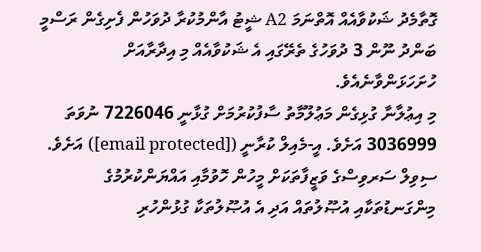ގޮތާމެދު ޝަކުވާއެއް އޮތްނަމަ A2 ޝީޓު އާންމުކުރާ ދުވަހުން ފެށިގެން ރަސްމީ ބަންދު ނޫން 3 ދުވަހުގެ ތެރޭގައި އެ ޝަކުވާއެއް މި އިދާރާއަށް ހުށަހަޅަންވާނެއެވެ.
މި އިޢުލާނާ ގުޅިގެން މަޢުލޫމާތު ސާފުކުރުމަށް ގުޅާނީ 7226046 ނުވަތަ 3036999 އަށެވެ. އީ-މެއިލް ކުރާނީ ([email protected]) އަށެވެ. ސިވިލް ސަރވިސްގެ ވަޒީފާތަކަށް މީހުން ހޮވުމާއި އައްޔަންކުރުމުގެ މިންގަނޑުތަކާއި އުޞޫލުތައް އަދި އެ އުޞޫލުތަކާ ގުޅުންހުރި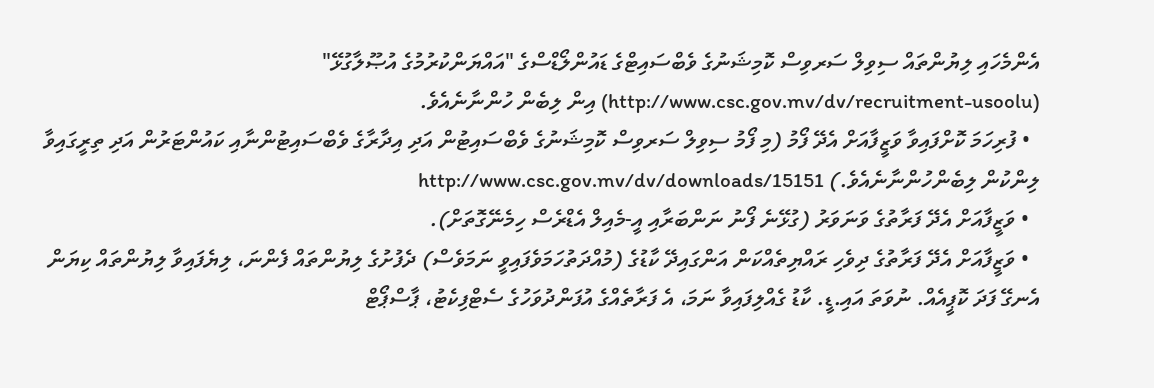އެންމެހައި ލިޔުންތައް ސިވިލް ސަރވިސް ކޮމިޝަނުގެ ވެބްސައިޓްގެ ޑައުންލޯޑްސްގެ "އައްޔަންކުރުމުގެ އުޞޫލާގުޅޭ" (http://www.csc.gov.mv/dv/recruitment-usoolu) އިން ލިބެން ހުންނާނެއެވެ.
  • ފުރިހަމަ ކޮށްފައިވާ ވަޒީފާއަށް އެދޭ ފޯމު (މި ފޯމު ސިވިލް ސަރވިސް ކޮމިޝަނުގެ ވެބްސައިޓުން އަދި އިދާރާގެ ވެބްސައިޓުންނާއި ކައުންޓަރުން އަދި ތިރީގައިވާ ލިންކުން ލިބެންހުންނާނެއެވެ.) http://www.csc.gov.mv/dv/downloads/15151
  • ވަޒީފާއަށް އެދޭ ފަރާތުގެ ވަނަވަރު (ގުޅޭނެ ފޯނު ނަންބަރާއި އީ-މެއިލް އެޑްރެސް ހިމެނޭގޮތަށް).
  • ވަޒީފާއަށް އެދޭ ފަރާތުގެ ދިވެހި ރައްޔިތެއްކަން އަންގައިދޭ ކާޑުގެ (މުއްދަތުހަމަވެފައިވީ ނަމަވެސް) ދެފުށުގެ ލިޔުންތައް ފެންނަ، ލިޔެފައިވާ ލިޔުންތައް ކިޔަން އެނގޭ ފަދަ ކޮޕީއެއް. ނުވަތަ އައި.ޑީ. ކާޑު ގެއްލިފައިވާ ނަމަ، އެ ފަރާތެއްގެ އުފަންދުވަހުގެ ސެޓްފިކެޓު، ޕާސްޕޯޓް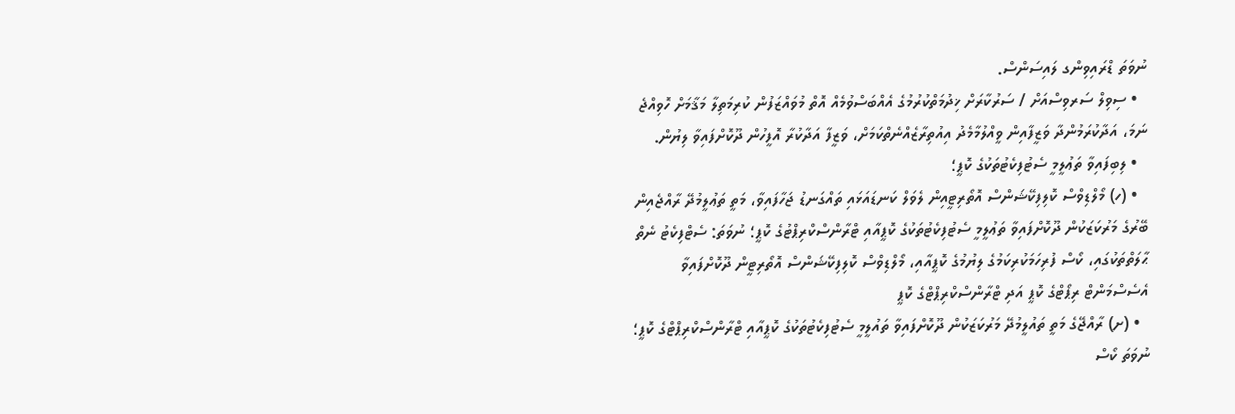ނުވަތަ ޑްރައިވިންގ ލައިސަންސް.
  • ސިވިލް ސަރވިސްއަށް / ސަރުކާރަށް ޚިދުމަތްކުރުމުގެ އެއްބަސްވުމެއް އޮތް މުވައްޒަފުން ކުރިމަތިލާ މަޤާމަށް ހޮވިއްޖެ ނަމަ، އަދާކުރަމުންދާ ވަޒީފާއިން ވީއްލުމާމެދު އިއުތިރާޒެއްނެތްކަމަށް، ވަޒީފާ އަދާކުރާ އޮފީހުން ދޫކޮށްފައިވާ ލިޔުން.
  • ލިބިފައިވާ ތަޢުލީމީ ސެޓުފިކެޓުތަކުގެ ކޮޕީ؛
  • (ހ) މޯލްޑިވްސް ކޮލިފިކޭޝަންސް އޮތޯރިޓީއިން ލެވަލް ކަނޑައަޅައި ތައްގަނޑު ޖަހާފައިވާ، މަތީ ތަޢުލީމުދޭ ރާއްޖެއިން ބޭރުގެ މަރުކަޒަކުން ދޫކޮށްފައިވާ ތަޢުލީމީ ސެޓުފިކެޓުތަކުގެ ކޮޕީއާއި ޓްރާންސްކްރިޕްޓުގެ ކޮޕީ؛ ނުވަތަ: ސެޓްފިކެޓު ނެތް ޙާލަތްތަކުގައި، ކޯސް ފުރިހަމަކުރިކަމުގެ ލިޔުމުގެ ކޮޕީއާއި، މޯލްޑިވްސް ކޮލިފިކޭޝަންސް އޮތޯރިޓީން ދޫކޮށްފައިވާ އެސެސްމަންޓް ރިޕޯޓްގެ ކޮޕީ އަދި ޓްރާންސްކްރިޕްޓްގެ ކޮޕީ
  • (ށ) ރާއްޖޭގެ މަތީ ތައުލީމުދޭ މަރުކަޒަކުން ދޫކޮށްފައިވާ ތައުލީމީ ސެޓުފިކެޓުތަކުގެ ކޮޕީއާއި ޓްރާންސްކްރިޕްޓްގެ ކޮޕީ؛ ނުވަތަ ކޯސް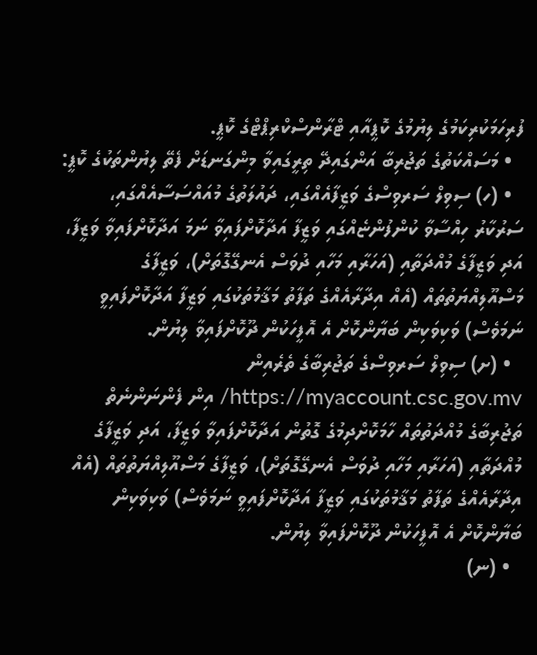ފުރިހަމަކުރިކަމުގެ ލިޔުމުގެ ކޮޕީއާއި ޓްރާންސްކްރިޕްޓްގެ ކޮޕީ.
  • މަސައްކަތުގެ ތަޖުރިބާ އަންގައިދޭ ތިރީގައިވާ މިންގަނޑަށް ފެތޭ ލިޔުންތަކުގެ ކޮޕީ:
  • (ހ) ސިވިލް ސަރވިސްގެ ވަޒީފާއެއްގައި، ދައުލަތުގެ މުއައްސަސާއެއްގައި، ސަރުކާރު ހިއްސާވާ ކުންފުންޏެއްގައި ވަޒީފާ އަދާކޮށްފައިވާ ނަމަ އަދާކޮށްފައިވާ ވަޒީފާ، އަދި ވަޒީފާގެ މުއްދަތާއި (އަހަރާއި މަހާއި ދުވަސް އެނގޭގޮތަށް)، ވަޒީފާގެ މަސްއޫލިއްޔަތުތައް (އެއް އިދާރާއެއްގެ ތަފާތު މަޤާމުތަކުގައި ވަޒީފާ އަދާކޮށްފައިވީ ނަމަވެސް) ވަކިވަކިން ބަޔާންކޮށް އެ އޮފީހަކުން ދޫކޮށްފައިވާ ލިޔުން.
  • (ށ) ސިވިލް ސަރވިސްގެ ތަޖުރިބާގެ ތެރެއިން https://myaccount.csc.gov.mv/ އިން ފެންނަންނެތް ތަޖުރިބާގެ މުއްދަތުތައް ހާމަކޮށްދިމުގެ ގޮތުން އަދާކޮށްފައިވާ ވަޒީފާ، އަދި ވަޒީފާގެ މުއްދަތާއި (އަހަރާއި މަހާއި ދުވަސް އެނގޭގޮތަށް)، ވަޒީފާގެ މަސްއޫލިއްޔަތުތައް (އެއް އިދާރާއެއްގެ ތަފާތު މަޤާމުތަކުގައި ވަޒީފާ އަދާކޮށްފައިވީ ނަމަވެސް) ވަކިވަކިން ބަޔާންކޮށް އެ އޮފީހަކުން ދޫކޮށްފައިވާ ލިޔުން.
  • (ނ)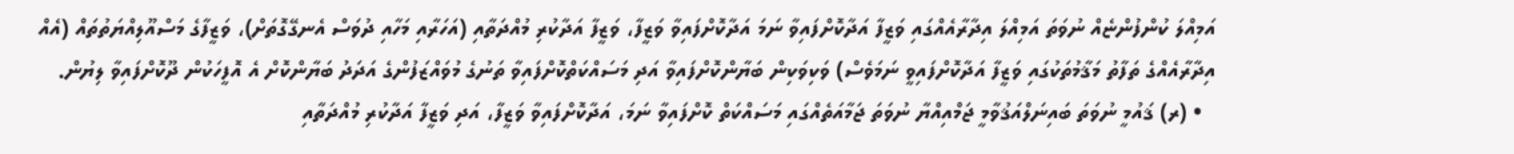އަމިއްލަ ކުންފުންޏެއް ނުވަތަ އަމިއްލަ އިދާރާއެއްގައި ވަޒީފާ އަދާކޮށްފައިވާ ނަމަ އަދާކޮށްފައިވާ ވަޒީފާ، ވަޒީފާ އަދާކުރި މުއްދަތާއި (އަހަރާއި މަހާއި ދުވަސް އެނގޭގޮތަށް)، ވަޒީފާގެ މަސްއޫލިއްޔަތުތައް (އެއް އިދާރާއެއްގެ ތަފާތު މަޤާމުތަކުގައި ވަޒީފާ އަދާކޮށްފައިވީ ނަމަވެސް) ވަކިވަކިން ބަޔާންކޮށްފައިވާ އަދި މަސައްކަތްކޮށްފައިވާ ތަނުގެ މުވައްޒަފުންގެ އަދަދު ބަޔާންކޮށް އެ އޮފީހަކުން ދޫކޮށްފައިވާ ލިޔުން.
  • (ރ) ޤައުމީ ނުވަތަ ބައިނަލްއަޤުވާމީ ޖަމްއިއްޔާ ނުވަތަ ޖަމާއަތެއްގައި މަސައްކަތް ކޮށްފައިވާ ނަމަ، އަދާކޮށްފައިވާ ވަޒީފާ، އަދި ވަޒީފާ އަދާކުރި މުއްދަތާއި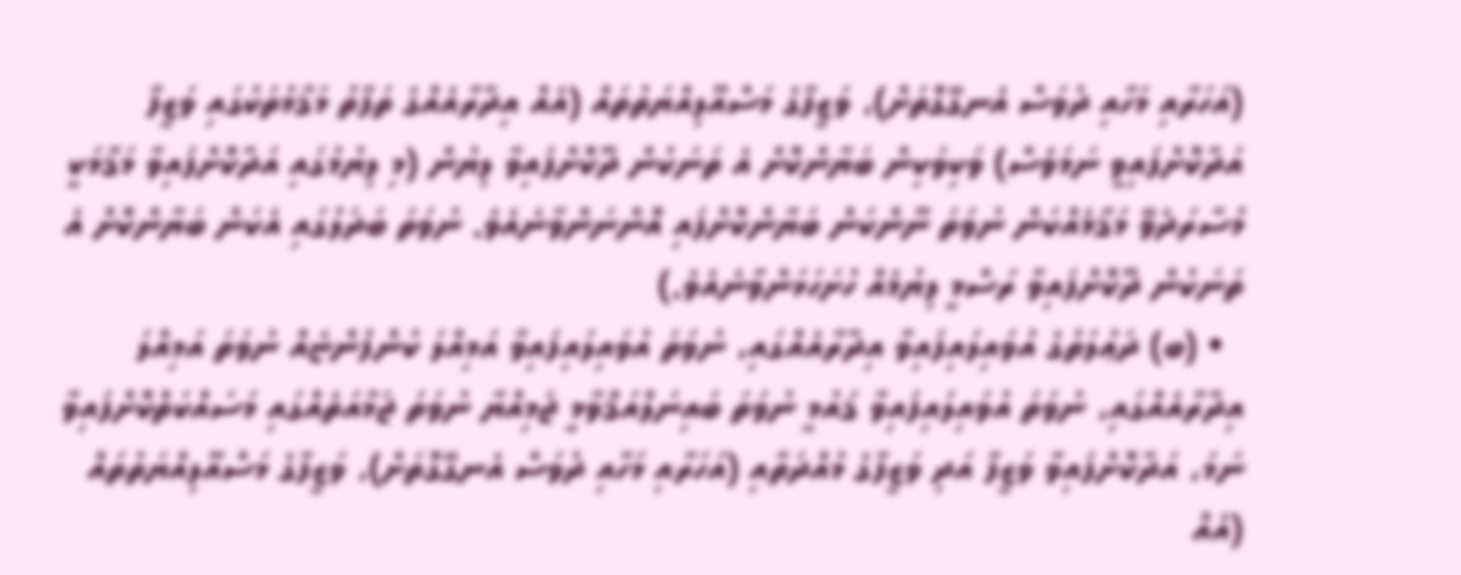(އަހަރާއި މަހާއި ދުވަސް އެނގޭގޮތަށް)، ވަޒީފާގެ މަސްއޫލިއްޔަތުތައް (އެއް އިދާރާއެއްގެ ތަފާތު މަޤާމުތަކުގައި ވަޒީފާ އަދާކޮށްފައިވީ ނަމަވެސް) ވަކިވަކިން ބަޔާންކޮށް އެ ތަނަކުން ދޫކޮށްފައިވާ ލިޔުން (މި ލިޔުމުގައި އަދާކޮށްފައިވާ މަޤާމަކީ މުސާރަދެވޭ މަޤާމެއްކަން ނުވަތަ ނޫންކަން ބަޔާންކޮށްފައި އޮންނަންވާނެއެވެ. ނުވަތަ ބަދަލުގައި އެކަން ބަޔާންކޮށް އެ ތަނަކުން ދޫކޮށްފައިވާ ރަސްމީ ލިޔުމެއް ހުށަހަޅަންވާނެއެވެ.)
  • (ބ) ދަޢުލަތުގެ އުވައިލައިފައިވާ އިދާރާއެއްގައި، ނުވަތަ އުވައިލައިފައިވާ އަމިއްލަ ކުންފުންޏެއް ނުވަތަ އަމިއްލަ އިދާރާއެއްގައި، ނުވަތަ އުވައިލައިފައިވާ ޤައުމީ ނުވަތަ ބައިނަލްއަޤްވާމީ ޖަމިއްޔާ ނުވަތަ ޖަމާއަތެއްގައި މަސައްކަތްކޮށްފައިވާ ނަމަ، އަދާކޮށްފައިވާ ވަޒީފާ އަދި ވަޒީފާގެ މުއްދަތާއި (އަހަރާއި މަހާއި ދުވަސް އެނގޭގޮތަށް)، ވަޒީފާގެ މަސްއޫލިއްޔަތުތައް (އެއް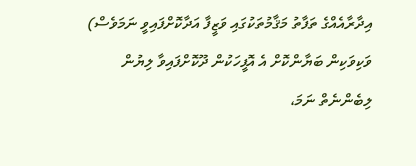އިދާރާއެއްގެ ތަފާތު މަޤާމުތަކުގައި ވަޒީފާ އަދާކޮށްފައިވީ ނަމަވެސް) ވަކިވަކިން ބަޔާންކޮށް އެ އޮފީހަކުން ދޫކޮށްފައިވާ ލިޔުން ލިބެންނެތް ނަމަ،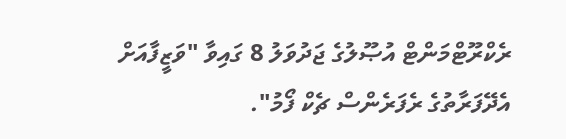ރެކްރޫޓްމަންޓް އުޞޫލުގެ ޖަދުވަލު 8 ގައިވާ "ވަޒީފާއަށް އެދޭފަރާތުގެ ރެފަރެންސް ޗެކް ފޯމު".